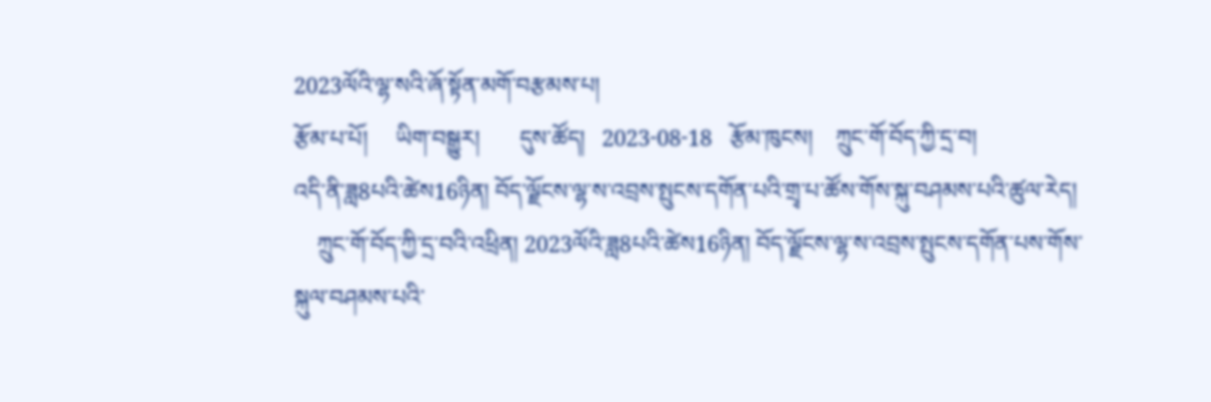2023ལོའི་ལྷ་སའི་ཞོ་སྟོན་མགོ་བརྩམས་པ།
རྩོམ་པ་པོ།     ཡིག་བསྒྱུར།       དུས་ཚོད།   2023-08-18   རྩོམ་ཁུངས།    ཀྲུང་གོ་བོད་ཀྱི་དྲ་བ།
འདི་ནི་ཟླ8པའི་ཚེས16ཉིན། བོད་ལྗོངས་ལྷ་ས་འབྲས་སྤུངས་དགོན་པའི་གྲྭ་པ་ཚོས་གོས་སྐུ་བཤམས་པའི་ཚུལ་རེད།
    ཀྲུང་གོ་བོད་ཀྱི་དྲ་བའི་འཕྲིན། 2023ལོའི་ཟླ8པའི་ཚེས16ཉིན། བོད་ལྗོངས་ལྷ་ས་འབྲས་སྤུངས་དགོན་པས་གོས་སྐུལ་བཤམས་པའི་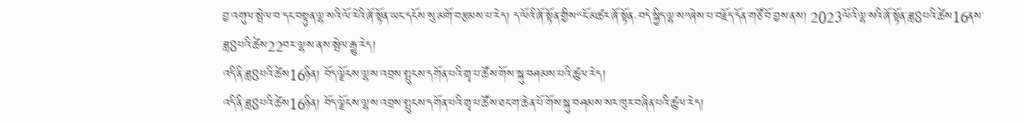བྱ་འགུལ་སྤེལ་བ་དང་བསྟུན་ལྷ་སའི་ལོ་རེའི་ཞོ་སྟོན་ཡང་དངོས་སུ་མགོ་བརྩམས་པ་རེད། ད་ལོའི་ཞོ་སྟོན་གྱིས“ངོ་མཚར་ཞོ་སྟོན·བདེ་སྐྱིད་ལྷ་ས”ཞེས་པ་བརྗོད་དོན་གཙོ་བོ་བྱས་ནས། 2023ལོའི་ལྷ་སའི་ཞོ་སྟོན་ཟླ8པའི་ཚེས16ནས་ཟླ8པའི་ཚེས22བར་ལྷ་ས་ནས་སྤེལ་རྒྱུ་རེད།
འདི་ནི་ཟླ8པའི་ཚེས16ཉིན། བོད་ལྗོངས་ལྷ་ས་འབྲས་སྤུངས་དགོན་པའི་གྲྭ་པ་ཚོས་གོས་སྐུ་བཤམས་པའི་ཚུལ་རེད།
འདི་ནི་ཟླ8པའི་ཚེས16ཉིན། བོད་ལྗོངས་ལྷ་ས་འབྲས་སྤུངས་དགོན་པའི་གྲྭ་པ་ཚོས་ཐང་ག་ཆེན་པོ་གོས་སྐུ་བཤམས་སར་ཁུར་བཞིན་པའི་ཚུལ་རེད།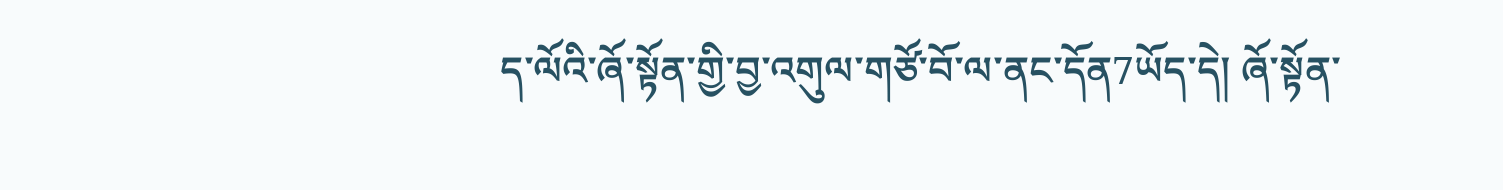ད་ལོའི་ཞོ་སྟོན་གྱི་བྱ་འགུལ་གཙོ་བོ་ལ་ནང་དོན7ཡོད་དེ། ཞོ་སྟོན་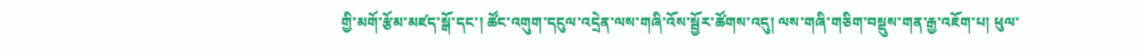གྱི་མགོ་རྩོམ་མཛད་སྒོ་དང་། ཚོང་འགུག་དངུལ་འདྲེན་ལས་གཞི་འོས་སྦྱོར་ཚོགས་འདུ། ལས་གཞི་གཅིག་བསྡུས་གན་རྒྱ་འཇོག་པ། ཕུལ་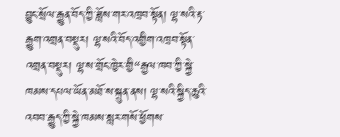བྱུང་སྲོལ་རྒྱུན་བོད་ཀྱི་ཟློས་གར་འཁྲབ་སྟོན། ལྷ་སའི་རྟ་རྒྱུག་འགྲན་བསྡུར། ལྷ་སའི་བོད་འགྱིག་འཁྲབ་སྟོན་འགྲན་བསྡུར། ལྷ་ས་གྲོང་ཁྱེར་གྱི“རྒྱལ་ཁབ་ཀྱི་སྐྱེ་ཁམས་དཔལ་ཡོན་མཐོ་ས་སྐྲུན་ནས། ལྷ་སའི་སྐྱིད་ཆུའི་འབབ་རྒྱུད་ཀྱི་སྐྱེ་ཁམས་སླར་གསོ་ཕྱོགས་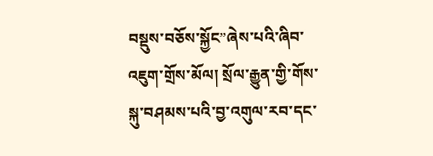བསྡུས་བཅོས་སྐྱོང”ཞེས་པའི་ཞིབ་འཇུག་གྲོས་མོལ། སྲོལ་རྒྱུན་གྱི་གོས་སྐུ་བཤམས་པའི་བྱ་འགུལ་རབ་དང་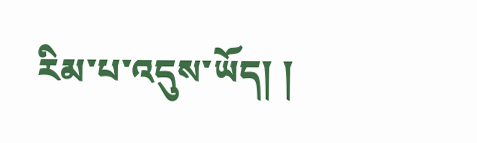རིམ་པ་འདུས་ཡོད། །